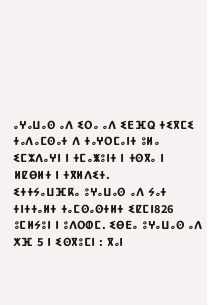ⴰⵖⴰⵡⴰⵙ ⴰⴷ ⵉⵔⴰ ⴰⴷ ⵉⴹⴼⵕ ⵜⵉⴳⵎⵉ ⵜⴰⴷⴰⵎⵙⴰⵜ ⴷ ⵜⴰⵖⵔⵎⴰⵏⵜ ⵓⵍⴰ ⵉⵎⵣⴷⴰⵖⵏ ⵏ ⵜⵎⴰⵥⵓⵏⵜ ⵏ ⵜⵙⴳⴰ ⵏ ⵍⵇⴱⵍⵜ ⵏ ⵜⴳⵍⴷⵉⵜ.
ⵉⵜⵜⵢⴰⵡⴼⴽⴰ ⵓⵖⴰⵡⴰⵙ ⴰⴷ ⵢⴰⵜ ⵜⵏⵜⵜⴰⵍⵜ ⵜⴰⵎⵙⴰⵙⵜⵍⵜ ⵉⵇⵎⵏ826 ⵓⵎⵍⵢⵓⵏ ⵏ ⵓⴷⵔⵀⵎ. ⵉⴱⴹⴰ ⵓⵖⴰⵡⴰⵙ ⴰⴷ ⵅⴼ 5 ⵏ ⵉⵙⴳⵓⵎⵏ : ⴳⴰⵏ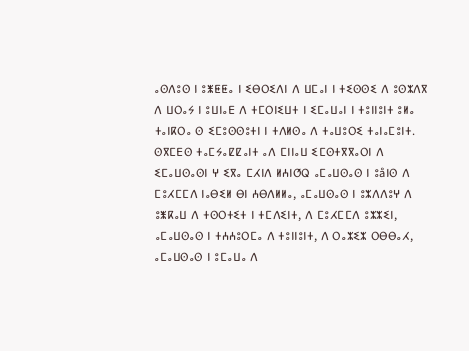ⴰⵙⴷⵓⵙ ⵏ ⵓⵥⵟⵟⴰ ⵏ ⵉⴱⵔⵉⴷⵏ ⴷ ⵡⵎⴰⵏ ⵏ ⵜⵉⵙⵙⵉ ⴷ ⵓⵙⵣⴷⴳ ⴷ ⵡⵔⴰⵢ ⵏ ⵓⵡⵏⴰⴹ ⴷ ⵜⵎⵔⵏⵉⵡⵜ ⵏ ⵉⵎⴰⵡⴰⵏ ⵏ ⵜⵓⵏⵏⵓⵏⵜ ⵓⵍⴰ ⵜⴰⵏⴽⵔⴰ ⵙ ⵉⵎⵓⵙⵙⵓⵜⵏ ⵏ ⵜⴷⵍⵙⴰ ⴷ ⵜⴰⵡⵓⵔⵉ ⵜⴰⵏⴰⵎⵓⵏⵜ.
ⵙⴳⵎⴹⵙ ⵜⴰⵎⵢⴰⵇⵇⴰⵏⵜ ⴰⴷ ⵎⵏⵏⴰⵡ ⵉⵎⵙⵜⴳⴳⴰⵔⵏ ⴷ ⵉⵎⴰⵡⵙⴰⵙⵏ ⵖ ⵉⴳⴰ ⵎⵃⵏⴷ ⵍⵄⵏⵚⵕ ⴰⵎⴰⵡⵙⴰⵙ ⵏ ⵓåⵏⵙ ⴷ ⵎⵓⵃⵎⵎⴷ ⵏⴰⴱⵉⵍ ⴱⵏ ⵄⴱⴷⵍⵍⴰ, ⴰⵎⴰⵡⵙⴰⵙ ⵏ ⵓⵣⴷⴷⵓⵖ ⴷ ⵓⵥⴽⴰⵡ ⴷ ⵜⵙⵔⵜⵉⵜ ⵏ ⵜⵎⴷⵉⵏⵜ, ⴷ ⵎⵓⵃⵎⵎⴷ ⵓⵣⵣⵉⵏ, ⴰⵎⴰⵡⵙⴰⵙ ⵏ ⵜⵄⵄⵓⵔⵎⴰ ⴷ ⵜⵓⵏⵏⵓⵏⵜ, ⴷ ⵔⴰⵣⵉⵣ ⵔⴱⴱⴰⵃ, ⴰⵎⴰⵡⵙⴰⵙ ⵏ ⵓⵎⴰⵡⴰ ⴷ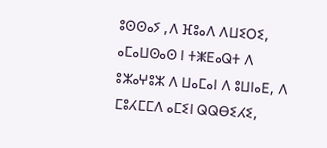ⵓⵙⵙⴰⵢ ,ⴷ ⴼⵓⴰⴷ ⴷⵡⵉⵔⵉ, ⴰⵎⴰⵡⵙⴰⵙ ⵏ ⵜⵥⴹⴰⵕⵜ ⴷ ⵓⵣⴰⵖⵓⵣ ⴷ ⵡⴰⵎⴰⵏ ⴷ ⵓⵡⵏⴰⴹ, ⴷ ⵎⵓⵃⵎⵎⴷ ⴰⵎⵉⵏ ⵕⵕⴱⵉⵃⵉ,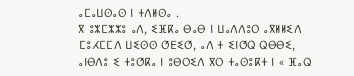ⴰⵎⴰⵡⵙⴰⵙ ⵏ ⵜⴷⵍⵙⴰ .
ⴳ ⵓⵣⵎⵣⵣⵓ ⴰⴷ, ⵉⴼⴽⴰ ⴱⴰⴱ ⵏ ⵡⴰⴷⴷⵓⵔ ⴰⴳⵍⵍⵉⴷ ⵎⵓⵃⵎⵎⴷ ⵡⵉⵙⵙ ⵚⴹⵉⵚ, ⴰⴷ ⵜ ⵉⵏⵚⵕ ⵕⴱⴱⵉ, ⴰⵏⴱⴷⵓ ⵉ ⵜⵓⵚⴽⴰ ⵏ ⵓⴱⵔⵉⴷ ⴳⵔ ⵜⴰⵙⵓⴽⵜ ⵏ « ⴼⴰⵕ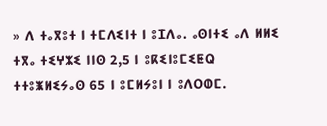» ⴷ ⵜⴰⴳⵓⵜ ⵏ ⵜⵎⴷⵉⵏⵜ ⵏ ⵓⵊⴷⴰ. ⴰⵙⵏⵜⵉ ⴰⴷ ⵍⵍⵉ ⵜⴳⴰ ⵜⵉⵖⵣⵉ ⵏⵏⵙ 2,5 ⵏ ⵓⴽⵉⵏⵓⵎⵉⵟⵕ ⵜⵜⵓⵥⵍⵉⵢⴰⵙ 65 ⵏ ⵓⵎⵍⵢⵓⵏ ⵏ ⵓⴷⵔⵀⵎ.